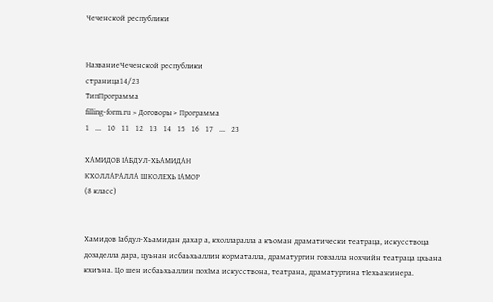Чеченской республики


НазваниеЧеченской республики
страница14/23
ТипПрограмма
filling-form.ru > Договоры > Программа
1   ...   10   11   12   13   14   15   16   17   ...   23

ХАМИДОВ IАБДУЛ-ХЬАМИДАН
КХОЛЛАРАЛЛА ШКОЛЕХЬ IАМОР
(8 класс)


Хамидов Iабдул-Хьамидан дахар а, кхолларалла а къоман драматически театраца, искусствоца дозаделла дара, цуьнан исбаьхьаллин корматалла, драматургин говзалла нохчийн театраца цхьана кхиъна. Цо шен исбаьхьаллин похIма искусствона, театрана, драматургина тIехьажинера.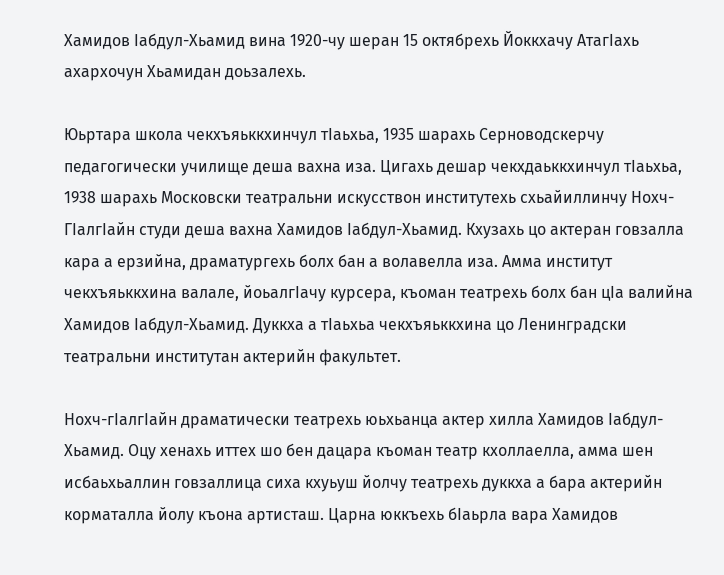Хамидов Iабдул-Хьамид вина 1920-чу шеран 15 октябрехь Йоккхачу АтагIахь ахархочун Хьамидан доьзалехь.

Юьртара школа чекхъяьккхинчул тIаьхьа, 1935 шарахь Серноводскерчу педагогически училище деша вахна иза. Цигахь дешар чекхдаьккхинчул тIаьхьа, 1938 шарахь Московски театральни искусствон институтехь схьайиллинчу Нохч-ГIалгIайн студи деша вахна Хамидов Iабдул-Хьамид. Кхузахь цо актеран говзалла кара а ерзийна, драматургехь болх бан а волавелла иза. Амма институт чекхъяьккхина валале, йоьалгIачу курсера, къоман театрехь болх бан цIа валийна Хамидов Iабдул-Хьамид. Дуккха а тIаьхьа чекхъяьккхина цо Ленинградски театральни институтан актерийн факультет.

Нохч-гIалгIайн драматически театрехь юьхьанца актер хилла Хамидов Iабдул-Хьамид. Оцу хенахь иттех шо бен дацара къоман театр кхоллаелла, амма шен исбаьхьаллин говзаллица сиха кхуьуш йолчу театрехь дуккха а бара актерийн корматалла йолу къона артисташ. Царна юккъехь бIаьрла вара Хамидов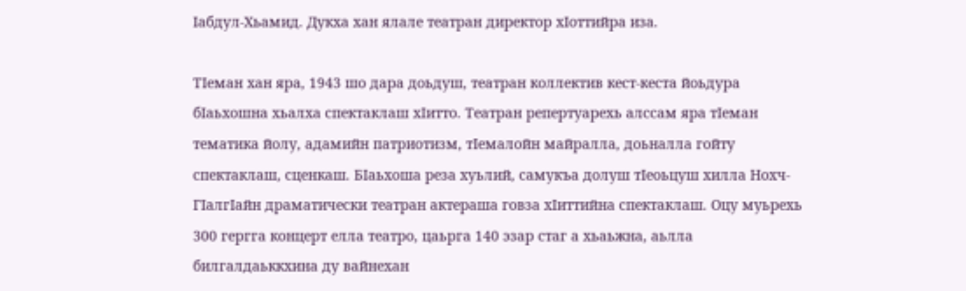Iабдул-Хьамид. Дукха хан ялале театран директор хIоттийра иза.

ТIеман хан яра, 1943 шо дара доьдуш, театран коллектив кест-кеста йоьдура бIаьхошна хьалха спектаклаш хIитто. Театран репертуарехь алссам яра тIеман тематика йолу, адамийн патриотизм, тIемалойн майралла, доьналла гойту спектаклаш, сценкаш. БIаьхоша реза хуьлий, самукъа долуш тIеоьцуш хилла Нохч-ГIалгIайн драматически театран актераша говза хIиттийна спектаклаш. Оцу муьрехь 300 гергга концерт елла театро, цаьрга 140 эзар стаг а хьаьжна, аьлла билгалдаьккхина ду вайнехан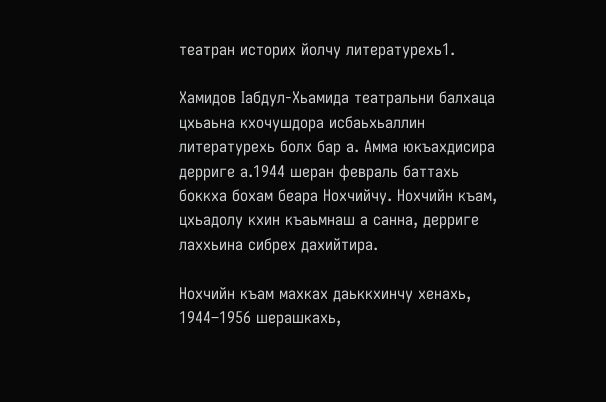театран историх йолчу литературехь1.

Хамидов Iабдул-Хьамида театральни балхаца цхьаьна кхочушдора исбаьхьаллин литературехь болх бар а. Амма юкъахдисира дерриге а.1944 шеран февраль баттахь боккха бохам беара Нохчийчу. Нохчийн къам, цхьадолу кхин къаьмнаш а санна, дерриге лаххьина сибрех дахийтира.

Нохчийн къам махках даьккхинчу хенахь, 1944–1956 шерашкахь,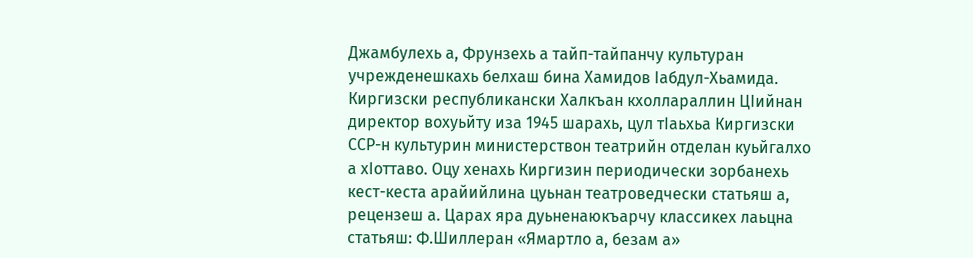Джамбулехь а, Фрунзехь а тайп-тайпанчу культуран учрежденешкахь белхаш бина Хамидов Iабдул-Хьамида. Киргизски республикански Халкъан кхоллараллин ЦIийнан директор вохуьйту иза 1945 шарахь, цул тIаьхьа Киргизски ССР-н культурин министерствон театрийн отделан куьйгалхо а хIоттаво. Оцу хенахь Киргизин периодически зорбанехь кест-кеста арайийлина цуьнан театроведчески статьяш а, рецензеш а. Царах яра дуьненаюкъарчу классикех лаьцна статьяш: Ф.Шиллеран «Ямартло а, безам а»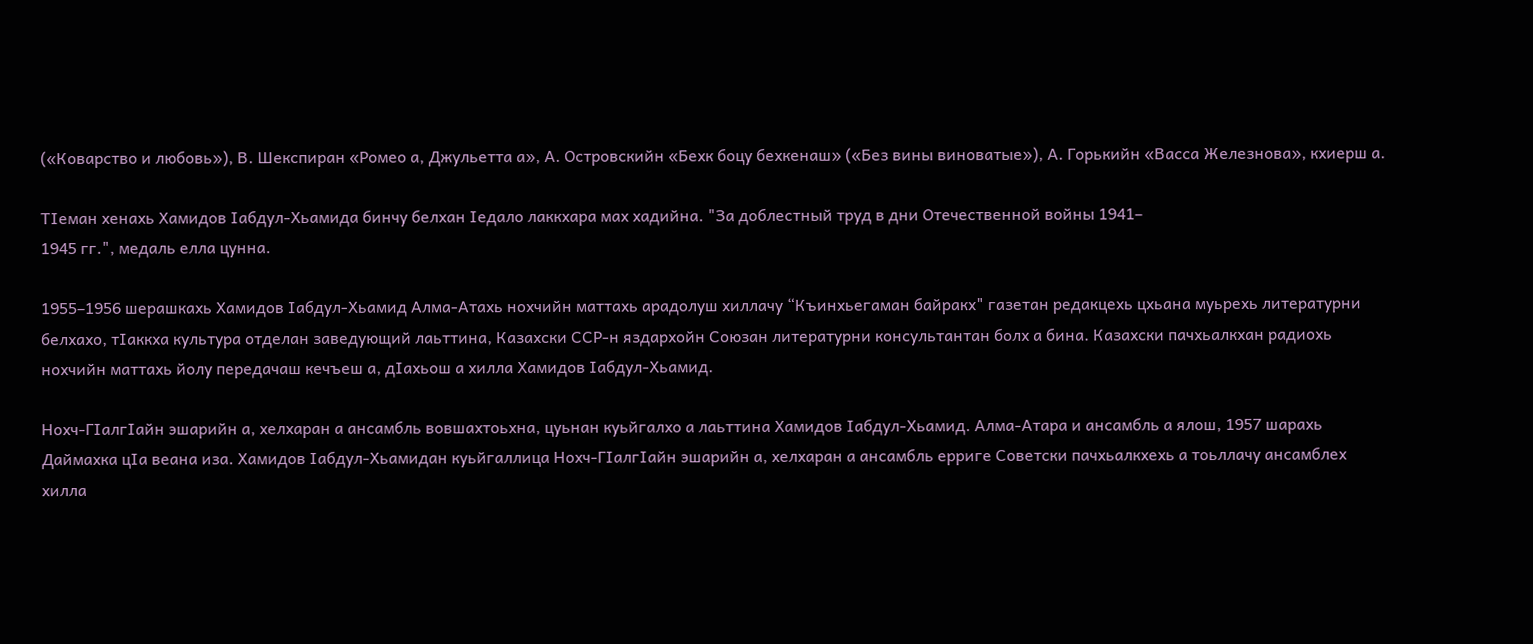(«Коварство и любовь»), В. Шекспиран «Ромео а, Джульетта а», А. Островскийн «Бехк боцу бехкенаш» («Без вины виноватые»), А. Горькийн «Васса Железнова», кхиерш а.

ТIеман хенахь Хамидов Iабдул-Хьамида бинчу белхан Iедало лаккхара мах хадийна. "За доблестный труд в дни Отечественной войны 1941–
1945 гг.", медаль елла цунна.

1955–1956 шерашкахь Хамидов Iабдул-Хьамид Алма-Атахь нохчийн маттахь арадолуш хиллачу “Къинхьегаман байракх" газетан редакцехь цхьана муьрехь литературни белхахо, тIаккха культура отделан заведующий лаьттина, Казахски ССР-н яздархойн Союзан литературни консультантан болх а бина. Казахски пачхьалкхан радиохь нохчийн маттахь йолу передачаш кечъеш а, дIахьош а хилла Хамидов Iабдул-Хьамид.

Нохч-ГIалгIайн эшарийн а, хелхаран а ансамбль вовшахтоьхна, цуьнан куьйгалхо а лаьттина Хамидов Iабдул-Хьамид. Алма-Атара и ансамбль а ялош, 1957 шарахь Даймахка цIа веана иза. Хамидов Iабдул-Хьамидан куьйгаллица Нохч-ГIалгIайн эшарийн а, хелхаран а ансамбль ерриге Советски пачхьалкхехь а тоьллачу ансамблех хилла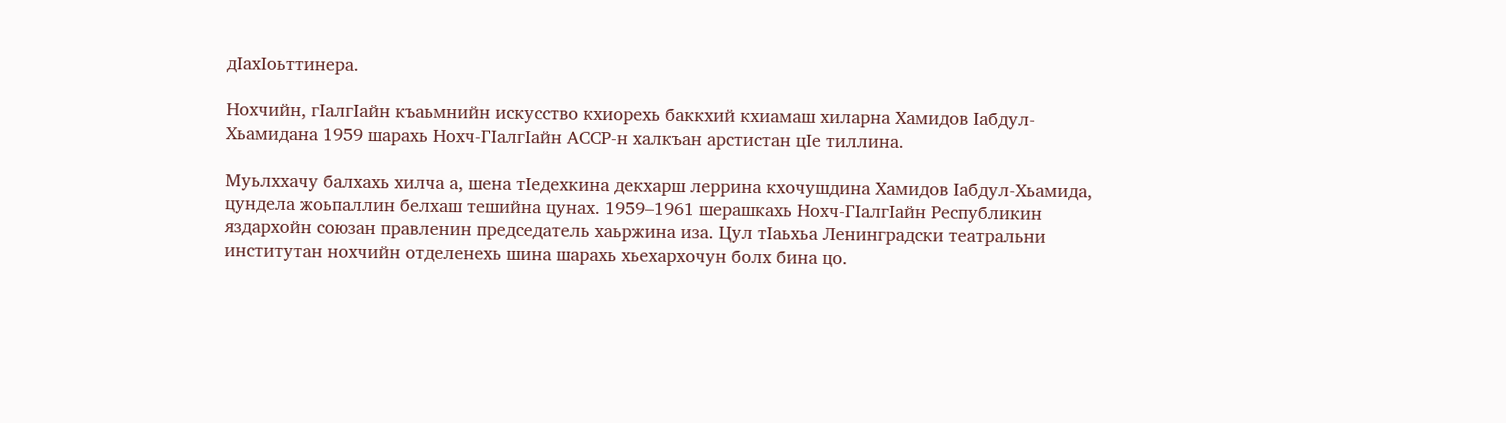дIахIоьттинера.

Нохчийн, гIалгIайн къаьмнийн искусство кхиорехь баккхий кхиамаш хиларна Хамидов Iабдул-Хьамидана 1959 шарахь Нохч-ГIалгIайн АССР-н халкъан арстистан цIе тиллина.

Муьлххачу балхахь хилча а, шена тIедехкина декхарш леррина кхочушдина Хамидов Iабдул-Хьамида, цундела жоьпаллин белхаш тешийна цунах. 1959–1961 шерашкахь Нохч-ГIалгIайн Республикин яздархойн союзан правленин председатель хаьржина иза. Цул тIаьхьа Ленинградски театральни институтан нохчийн отделенехь шина шарахь хьехархочун болх бина цо.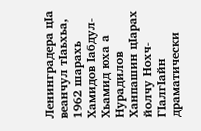Ленинградера цIа веанчул тIаьхьа, 1962 шарахь Хамидов Iабдул-Хьамид юха а Нурадилов Ханпашин цIарах йолчу Нохч-ГIалгIайн драматически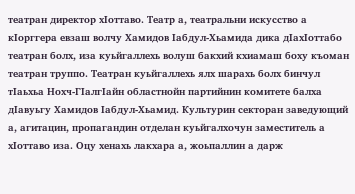театран директор хIоттаво. Театр а, театральни искусство а кIорггера евзаш волчу Хамидов Iабдул-Хьамида дика дIахIоттабо театран болх, иза куьйгаллехь волуш бакхий кхиамаш боху къоман театран труппо. Театран куьйгаллехь ялх шарахь болх бинчул тIаьхьа Нохч-ГIалгIайн областнойн партийнин комитете балха дIавуьгу Хамидов Iабдул-Хьамид. Культурин секторан заведующий а, агитацин, пропагандин отделан куьйгалхочун заместитель а хIоттаво иза. Оцу хенахь лакхара а, жоьпаллин а дарж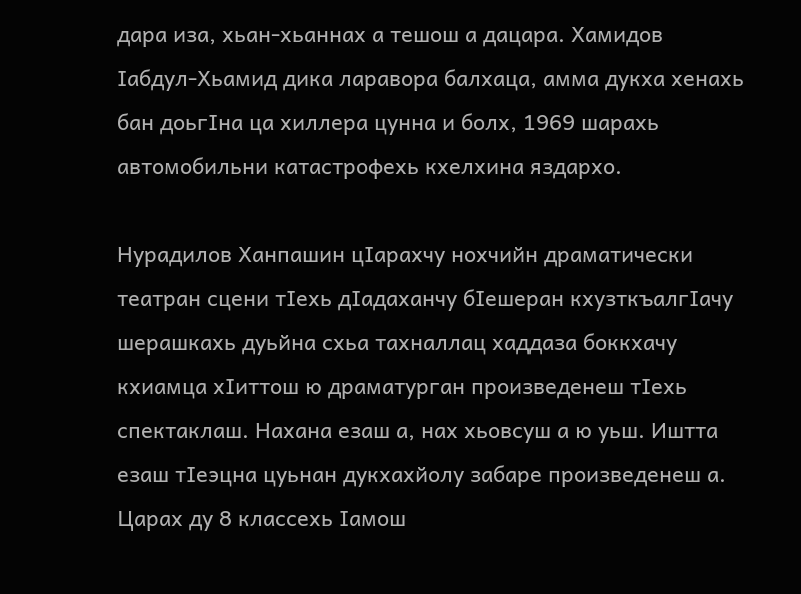дара иза, хьан-хьаннах а тешош а дацара. Хамидов Iабдул-Хьамид дика ларавора балхаца, амма дукха хенахь бан доьгIна ца хиллера цунна и болх, 1969 шарахь автомобильни катастрофехь кхелхина яздархо.

Нурадилов Ханпашин цIарахчу нохчийн драматически театран сцени тIехь дIадаханчу бIешеран кхузткъалгIачу шерашкахь дуьйна схьа тахналлац хаддаза боккхачу кхиамца хIиттош ю драматурган произведенеш тIехь спектаклаш. Нахана езаш а, нах хьовсуш а ю уьш. Иштта езаш тIеэцна цуьнан дукхахйолу забаре произведенеш а. Царах ду 8 классехь Iамош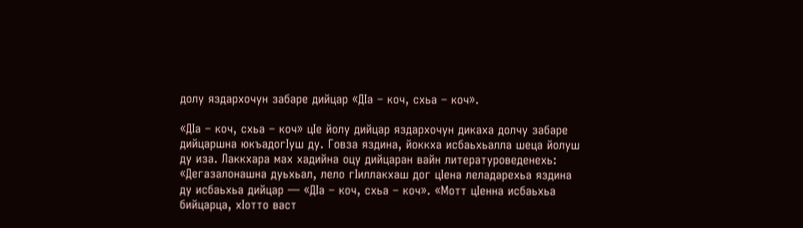долу яздархочун забаре дийцар «ДIа – коч, схьа – коч».

«ДIа – коч, схьа – коч» цIе йолу дийцар яздархочун дикаха долчу забаре дийцаршна юкъадогIуш ду. Говза яздина, йоккха исбаьхьалла шеца йолуш ду иза. Лаккхара мах хадийна оцу дийцаран вайн литературоведенехь: «Дегазалонашна дуьхьал, лело гIиллакхаш дог цIена леладарехьа яздина ду исбаьхьа дийцар — «ДIа – коч, схьа – коч». «Мотт цIенна исбаьхьа бийцарца, хIотто васт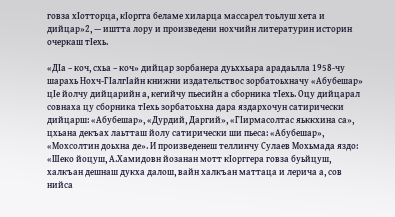говза хIотторца, кIоргга беламе хиларца массарел тоьлуш хета и дийцар»2, — иштта лору и произведени нохчийн литературин историн очеркаш тIехь.

«ДIа – коч, схьа – коч» дийцар зорбанера дуьххьара арадаьлла 1958-чу шарахь Нохч-ГIалгIайн книжни издательствос зорбатоьхначу «Абубешар» цIе йолчу дийцарийн а, кегийчу пьесийн а сборника тIехь. Оцу дийцарал совнаха цу сборника тIехь зорбатоьхна дара яздархочун сатирически дийцарш: «Абубешар», «Дурдий, Даргий», «ГIирмасолтас яьккхина са», цхьана декъах лаьтташ йолу сатирически ши пьеса: «Абубешар», «Мохсолтин доьхна де». И произведенеш теллинчу Сулаев Мохьмада яздо: «Шеко йоцуш, А.Хамидовн йозанан мотт кIорггера говза буьйцуш, халкъан дешнаш дукха далош, вайн халкъан маттаца и лерича а, сов нийса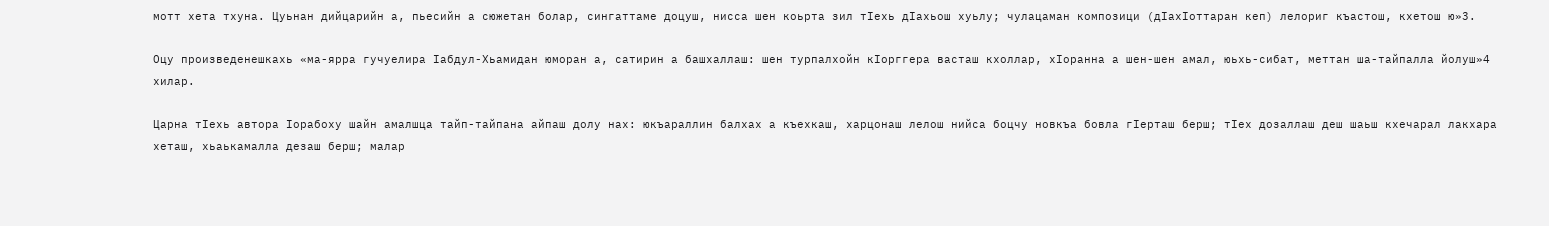мотт хета тхуна. Цуьнан дийцарийн а, пьесийн а сюжетан болар, сингаттаме доцуш, нисса шен коьрта зил тIехь дIахьош хуьлу; чулацаман композици (дIахIоттаран кеп) лелориг къастош, кхетош ю»3.

Оцу произведенешкахь «ма-ярра гучуелира Iабдул-Хьамидан юморан а, сатирин а башхаллаш: шен турпалхойн кIорггера васташ кхоллар, хIоранна а шен-шен амал, юьхь-сибат, меттан ша-тайпалла йолуш»4 хилар.

Царна тIехь автора Iорабоху шайн амалшца тайп-тайпана айпаш долу нах: юкъараллин балхах а къехкаш, харцонаш лелош нийса боцчу новкъа бовла гIерташ берш; тIех дозаллаш деш шаьш кхечарал лакхара хеташ, хьаькамалла дезаш берш; малар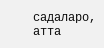садаларо, атта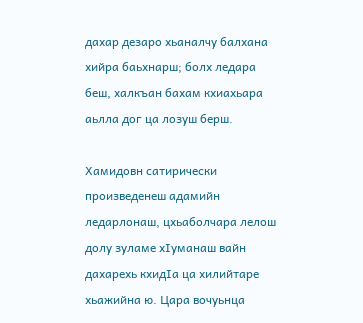дахар дезаро хьаналчу балхана хийра баьхнарш; болх ледара беш, халкъан бахам кхиахьара аьлла дог ца лозуш берш.

Хамидовн сатирически произведенеш адамийн ледарлонаш, цхьаболчара лелош долу зуламе хIуманаш вайн дахарехь кхидIа ца хилийтаре хьажийна ю. Цара вочуьнца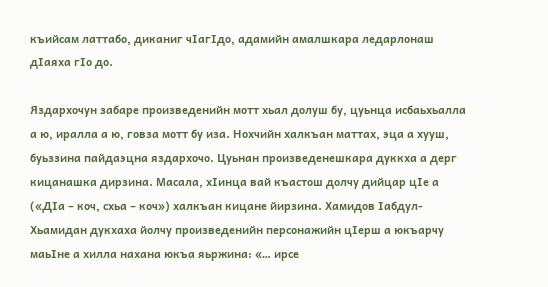къийсам латтабо, диканиг чIагIдо, адамийн амалшкара ледарлонаш дIаяха гIо до.

Яздархочун забаре произведенийн мотт хьал долуш бу, цуьнца исбаьхьалла а ю, иралла а ю, говза мотт бу иза. Нохчийн халкъан маттах, эца а хууш, буьззина пайдаэцна яздархочо. Цуьнан произведенешкара дуккха а дерг кицанашка дирзина. Масала, хIинца вай къастош долчу дийцар цIе а («ДIа – коч, схьа – коч») халкъан кицане йирзина. Хамидов Iабдул-Хьамидан дукхаха йолчу произведенийн персонажийн цIерш а юкъарчу маьIне а хилла нахана юкъа яьржина: «… ирсе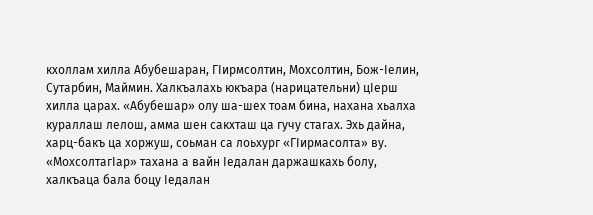кхоллам хилла Абубешаран, ГIирмсолтин, Мохсолтин, Бож-Iелин, Сутарбин, Маймин. Халкъалахь юкъара (нарицательни) цIерш хилла царах. «Абубешар» олу ша-шех тоам бина, нахана хьалха кураллаш лелош, амма шен сакхташ ца гучу стагах. Эхь дайна, харц-бакъ ца хоржуш, соьман са лоьхург «ГIирмасолта» ву. «МохсолтагIар» тахана а вайн Iедалан даржашкахь болу, халкъаца бала боцу Iедалан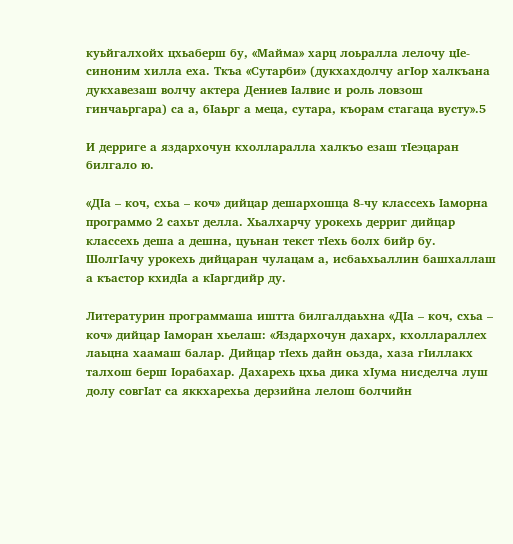куьйгалхойх цхьаберш бу, «Майма» харц лоьралла лелочу цIе-синоним хилла еха. Ткъа «Сутарби» (дукхахдолчу агIор халкъана дукхавезаш волчу актера Дениев Iалвис и роль ловзош гинчаьргара) са а, бIаьрг а меца, сутара, къорам стагаца вусту».5

И дерриге а яздархочун кхолларалла халкъо езаш тIеэцаран билгало ю.

«ДIа – коч, схьа – коч» дийцар дешархошца 8-чу классехь Iаморна программо 2 сахьт делла. Хьалхарчу урокехь дерриг дийцар классехь деша а дешна, цуьнан текст тIехь болх бийр бу. ШолгIачу урокехь дийцаран чулацам а, исбаьхьаллин башхаллаш а къастор кхидIа а кIаргдийр ду.

Литературин программаша иштта билгалдаьхна «ДIа – коч, схьа – коч» дийцар Iаморан хьелаш: «Яздархочун дахарх, кхоллараллех лаьцна хаамаш балар. Дийцар тIехь дайн оьзда, хаза гIиллакх талхош берш Iорабахар. Дахарехь цхьа дика хIума нисделча луш долу совгIат са яккхарехьа дерзийна лелош болчийн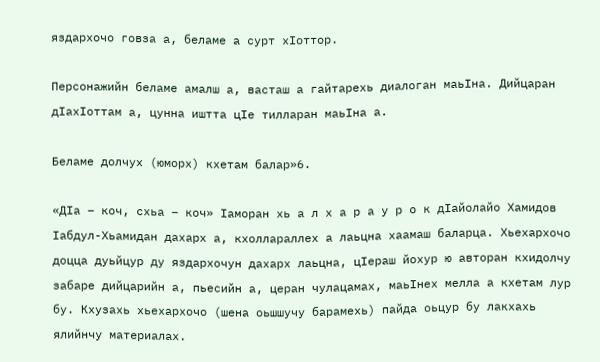яздархочо говза а, беламе а сурт хIоттор.

Персонажийн беламе амалш а, васташ а гайтарехь диалоган маьIна. Дийцаран дIахIоттам а, цунна иштта цIе тилларан маьIна а.

Беламе долчух (юморх) кхетам балар»6.

«ДIа – коч, схьа – коч» Iаморан хь а л х а р а у р о к дIайолайо Хамидов Iабдул-Хьамидан дахарх а, кхоллараллех а лаьцна хаамаш баларца. Хьехархочо доцца дуьйцур ду яздархочун дахарх лаьцна, цIераш йохур ю авторан кхидолчу забаре дийцарийн а, пьесийн а, церан чулацамах, маьIнех мелла а кхетам лур бу. Кхузахь хьехархочо (шена оьшшучу барамехь) пайда оьцур бу лакхахь ялийнчу материалах.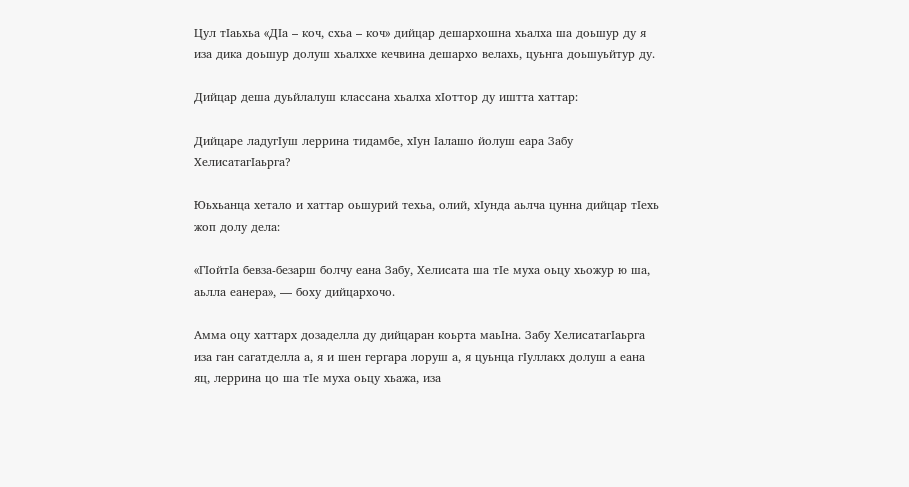Цул тIаьхьа «ДIа – коч, схьа – коч» дийцар дешархошна хьалха ша доьшур ду я иза дика доьшур долуш хьалххе кечвина дешархо велахь, цуьнга доьшуьйтур ду.

Дийцар деша дуьйлалуш классана хьалха хIоттор ду иштта хаттар:

Дийцаре ладугIуш леррина тидамбе, хIун Iалашо йолуш еара Забу ХелисатагIаьрга?

Юьхьанца хетало и хаттар оьшурий техьа, олий, хIунда аьлча цунна дийцар тIехь жоп долу дела:

«ГIойтIа бевза-безарш болчу еана Забу, Хелисата ша тIе муха оьцу хьожур ю ша, аьлла еанера», — боху дийцархочо.

Амма оцу хаттарх дозаделла ду дийцаран коьрта маьIна. Забу ХелисатагIаьрга иза ган сагатделла а, я и шен гергара лоруш а, я цуьнца гIуллакх долуш а еана яц, леррина цо ша тIе муха оьцу хьажа, иза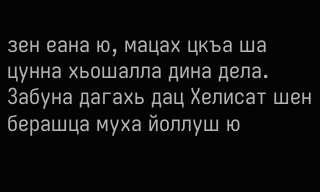зен еана ю, мацах цкъа ша цунна хьошалла дина дела. Забуна дагахь дац Хелисат шен берашца муха йоллуш ю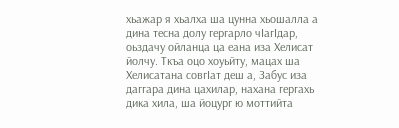хьажар я хьалха ша цунна хьошалла а дина тесна долу гергарло чIагIдар, оьздачу ойланца ца еана иза Хелисат йолчу. Ткъа оцо хоуьйту, мацах ша Хелисатана совгIат деш а, Забус иза даггара дина цахилар, нахана гергахь дика хила, ша йоцург ю моттийта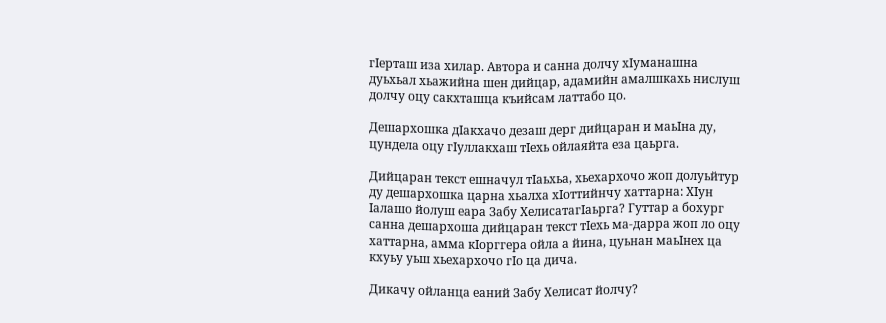гIерташ иза хилар. Автора и санна долчу хIуманашна дуьхьал хьажийна шен дийцар, адамийн амалшкахь нислуш долчу оцу сакхташца къийсам латтабо цо.

Дешархошка дIакхачо дезаш дерг дийцаран и маьIна ду, цундела оцу гIуллакхаш тIехь ойлаяйта еза цаьрга.

Дийцаран текст ешначул тIаьхьа, хьехархочо жоп долуьйтур ду дешархошка царна хьалха хIоттийнчу хаттарна: ХIун Iалашо йолуш еара Забу ХелисатагIаьрга? Гуттар а бохург санна дешархоша дийцаран текст тIехь ма-дарра жоп ло оцу хаттарна, амма кIорггера ойла а йина, цуьнан маьIнех ца кхуьу уьш хьехархочо гIо ца дича.

Дикачу ойланца еаний Забу Хелисат йолчу?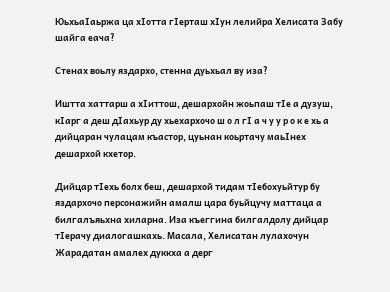ЮьхьаIаьржа ца хIотта гIерташ хIун лелийра Хелисата Забу шайга еача?

Стенах воьлу яздархо, стенна дуьхьал ву иза?

Иштта хаттарш а хIиттош, дешархойн жоьпаш тIе а дузуш, кIарг а деш дIахьур ду хьехархочо ш о л гI а ч у у р о к е хь а дийцаран чулацам къастор, цуьнан коьртачу маьIнех дешархой кхетор.

Дийцар тIехь болх беш, дешархой тидам тIебохуьйтур бу яздархочо персонажийн амалш цара буьйцучу маттаца а билгалъяьхна хиларна. Иза къеггина билгалдолу дийцар тIерачу диалогашкахь. Масала, Хелисатан лулахочун Жарадатан амалех дуккха а дерг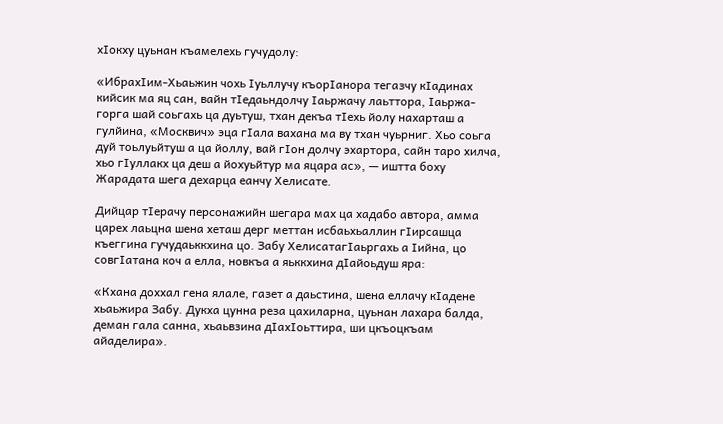хIокху цуьнан къамелехь гучудолу:

«ИбрахIим-Хьаьжин чохь Iуьллучу къорIанора тегазчу кIадинах кийсик ма яц сан, вайн тIедаьндолчу Iаьржачу лаьттора, Iаьржа-горга шай соьгахь ца дуьтуш, тхан декъа тIехь йолу нахарташ а гулйина, «Москвич» эца гIала вахана ма ву тхан чуьрниг. Хьо соьга дуй тоьлуьйтуш а ца йоллу, вай гIон долчу эхартора, сайн таро хилча, хьо гIуллакх ца деш а йохуьйтур ма яцара ас», — иштта боху Жарадата шега дехарца еанчу Хелисате.

Дийцар тIерачу персонажийн шегара мах ца хадабо автора, амма царех лаьцна шена хеташ дерг меттан исбаьхьаллин гIирсашца къеггина гучудаьккхина цо. Забу ХелисатагIаьргахь а Iийна, цо совгIатана коч а елла, новкъа а яьккхина дIайоьдуш яра:

«Кхана доххал гена ялале, газет а даьстина, шена еллачу кIадене хьаьжира Забу. Дукха цунна реза цахиларна, цуьнан лахара балда, деман гала санна, хьаьвзина дIахIоьттира, ши цкъоцкъам айаделира».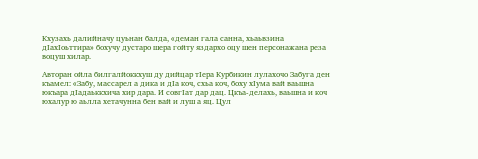Кхузахь далийначу цуьнан балда, «деман гала санна, хьаьвзина дIахIоьттира» бохучу дустаро шера гойту яздархо оцу шен персонажана реза воцуш хилар.

Авторан ойла билгалйоккхуш ду дийцар тIера Курбикин лулахочо Забуга ден къамел: «Забу, массарел а дика и дIа коч, схьа коч, боху хIума вай ваьшна юкъара дIадаьккхича хир дара. И совгIат дар дац. Цкъа-делахь, ваьшна и коч юхалур ю аьлла хетачунна бен вай и луш а яц. Цул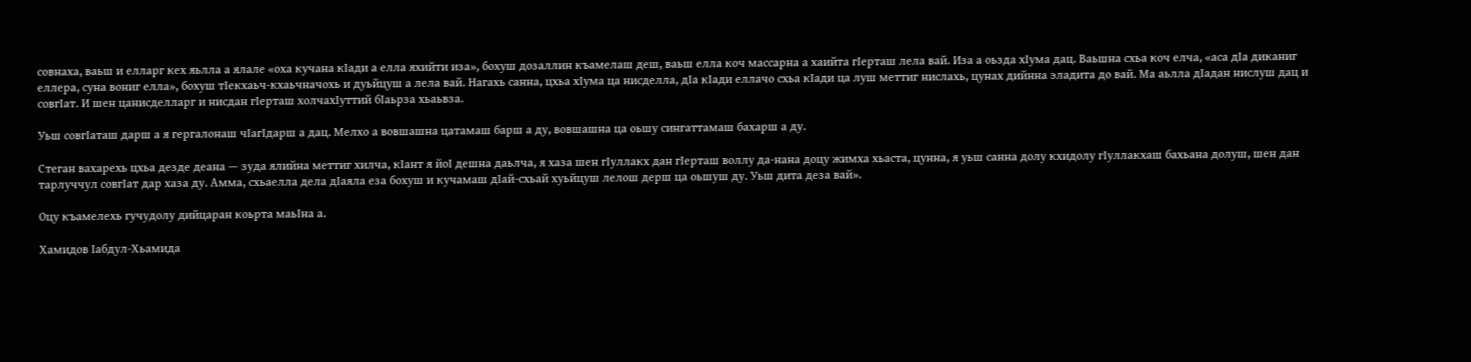совнаха, ваьш и елларг кех яьлла а ялале «оха кучана кIади а елла яхийти иза», бохуш дозаллин къамелаш деш, ваьш елла коч массарна а хаийта гIерташ лела вай. Иза а оьзда хIума дац. Ваьшна схьа коч елча, «аса дIа диканиг еллера, суна вониг елла», бохуш тIекхаьч-кхаьчначохь и дуьйцуш а лела вай. Нагахь санна, цхьа хIума ца нисделла, дIа кIади еллачо схьа кIади ца луш меттиг нислахь, цунах дийнна эладита до вай. Ма аьлла дIадан нислуш дац и совгIат. И шен цанисделларг и нисдан гIерташ холчахIуттий бIаьрза хьаьвза.

Уьш совгIаташ дарш а я гергалонаш чIагIдарш а дац. Мелхо а вовшашна цатамаш барш а ду, вовшашна ца оьшу сингаттамаш бахарш а ду.

Стеган вахарехь цхьа дезде деана — зуда ялийна меттиг хилча, кIант я йоI дешна даьлча, я хаза шен гIуллакх дан гIерташ воллу да-нана доцу жимха хьаста, цунна, я уьш санна долу кхидолу гIуллакхаш бахьана долуш, шен дан тарлуччул совгIат дар хаза ду. Амма, схьаелла дела дIаяла еза бохуш и кучамаш дIай-схьай хуьйцуш лелош дерш ца оьшуш ду. Уьш дита деза вай».

Оцу къамелехь гучудолу дийцаран коьрта маьIна а.

Хамидов Iабдул-Хьамида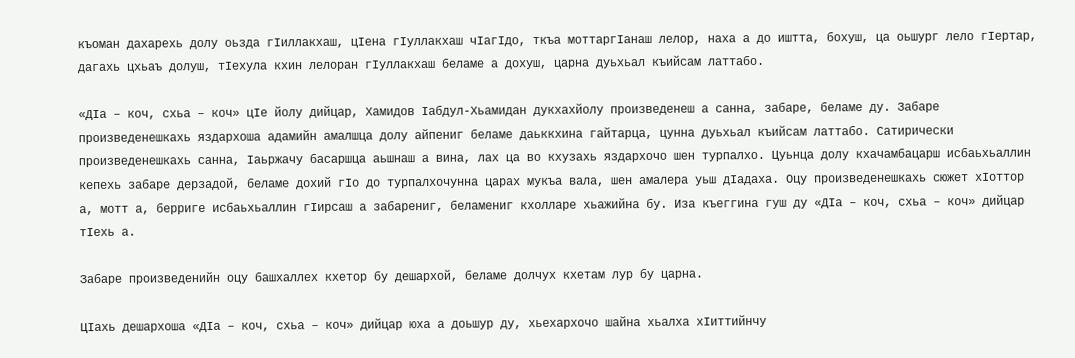къоман дахарехь долу оьзда гIиллакхаш, цIена гIуллакхаш чIагIдо, ткъа моттаргIанаш лелор, наха а до иштта, бохуш, ца оьшург лело гIертар, дагахь цхьаъ долуш, тIехула кхин лелоран гIуллакхаш беламе а дохуш, царна дуьхьал къийсам латтабо.

«ДIа – коч, схьа – коч» цIе йолу дийцар, Хамидов Iабдул-Хьамидан дукхахйолу произведенеш а санна, забаре, беламе ду. Забаре произведенешкахь яздархоша адамийн амалшца долу айпениг беламе даьккхина гайтарца, цунна дуьхьал къийсам латтабо. Сатирически произведенешкахь санна, Iаьржачу басаршца аьшнаш а вина, лах ца во кхузахь яздархочо шен турпалхо. Цуьнца долу кхачамбацарш исбаьхьаллин кепехь забаре дерзадой, беламе дохий гIо до турпалхочунна царах мукъа вала, шен амалера уьш дIадаха. Оцу произведенешкахь сюжет хIоттор а, мотт а, берриге исбаьхьаллин гIирсаш а забарениг, беламениг кхолларе хьажийна бу. Иза къеггина гуш ду «ДIа – коч, схьа – коч» дийцар тIехь а.

Забаре произведенийн оцу башхаллех кхетор бу дешархой, беламе долчух кхетам лур бу царна.

ЦIахь дешархоша «ДIа – коч, схьа – коч» дийцар юха а доьшур ду, хьехархочо шайна хьалха хIиттийнчу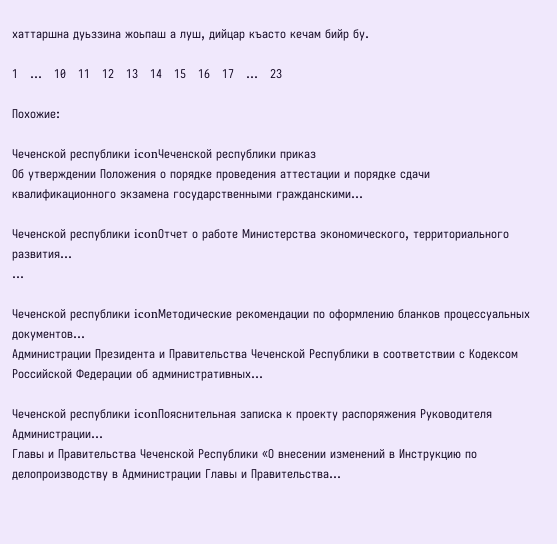хаттаршна дуьззина жоьпаш а луш, дийцар къасто кечам бийр бу.

1   ...   10   11   12   13   14   15   16   17   ...   23

Похожие:

Чеченской республики iconЧеченской республики приказ
Об утверждении Положения о порядке проведения аттестации и порядке сдачи квалификационного экзамена государственными гражданскими...

Чеченской республики iconОтчет о работе Министерства экономического, территориального развития...
...

Чеченской республики iconМетодические рекомендации по оформлению бланков процессуальных документов...
Администрации Президента и Правительства Чеченской Республики в соответствии с Кодексом Российской Федерации об административных...

Чеченской республики iconПояснительная записка к проекту распоряжения Руководителя Администрации...
Главы и Правительства Чеченской Республики «О внесении изменений в Инструкцию по делопроизводству в Администрации Главы и Правительства...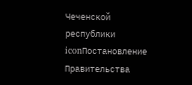Чеченской республики iconПостановление Правительства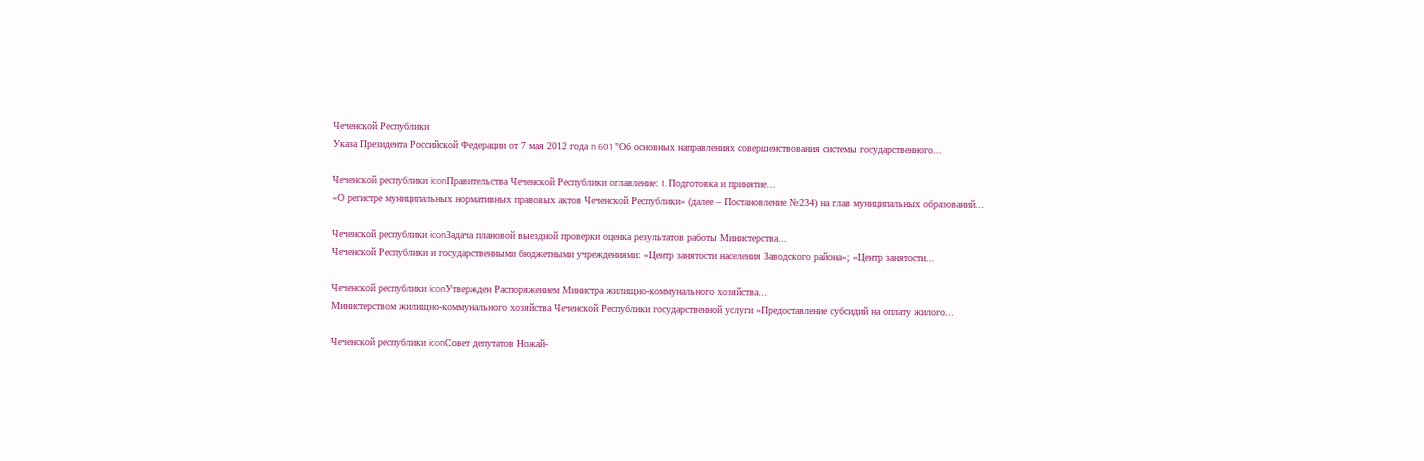Чеченской Республики
Указа Президента Российской Федерации от 7 мая 2012 года n 601 "Об основных направлениях совершенствования системы государственного...

Чеченской республики iconПравительства Чеченской Республики оглавление: I. Подготовка и принятие...
«О регистре муниципальных нормативных правовых актов Чеченской Республики» (далее – Постановление №234) на глав муниципальных образований...

Чеченской республики iconЗадача плановой выездной проверки оценка результатов работы Министерства...
Чеченской Республики и государственными бюджетными учреждениями: «Центр занятости населения Заводского района»; «Центр занятости...

Чеченской республики iconУтвержден Распоряжением Министра жилищно-коммунального хозяйства...
Министерством жилищно-коммунального хозяйства Чеченской Республики государственной услуги «Предоставление субсидий на оплату жилого...

Чеченской республики iconСовет депутатов Ножай-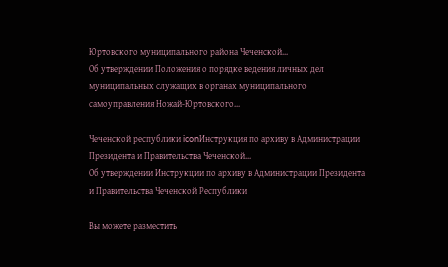Юртовского муниципального района Чеченской...
Об утверждении Положения о порядке ведения личных дел муниципальных служащих в органах муниципального самоуправления Ножай-Юртовского...

Чеченской республики iconИнструкция по архиву в Администрации Президента и Правительства Чеченской...
Об утверждении Инструкции по архиву в Администрации Президента и Правительства Чеченской Республики

Вы можете разместить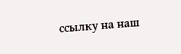ссылку на наш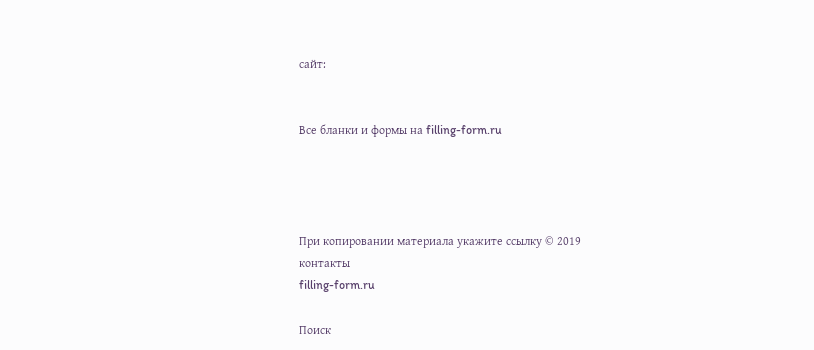сайт:


Все бланки и формы на filling-form.ru




При копировании материала укажите ссылку © 2019
контакты
filling-form.ru

Поиск